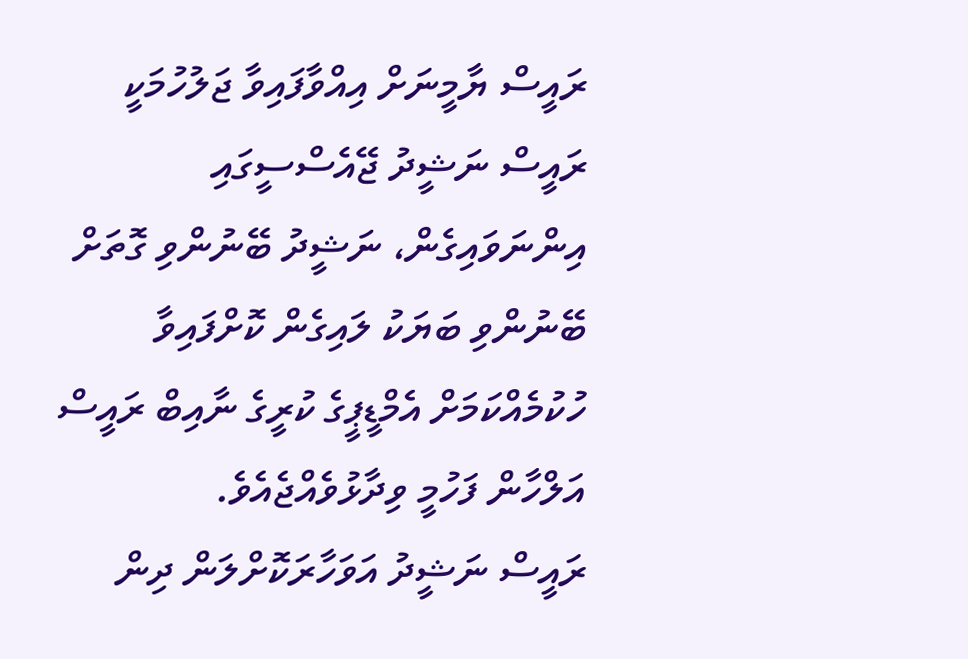ރައީސް ޔާމީނަށް އިއްވާފައިވާ ޖަލުހުމަކީ ރައީސް ނަޝީދު ޖޭއެސްސީގައި އިންނަވައިގެން، ނަޝީދު ބޭނުންވި ގޮތަށް ބޭނުންވި ބަޔަކު ލައިގެން ކޮށްފައިވާ ހުކުމެއްކަމަށް އެމްޑީޕީގެ ކުރީގެ ނާއިބް ރައީސް އަލްހާން ފަހުމީ ވިދާޅުވެއްޖެއެވެ.
ރައީސް ނަޝީދު އަވަހާރަކޮށްލަން ދިން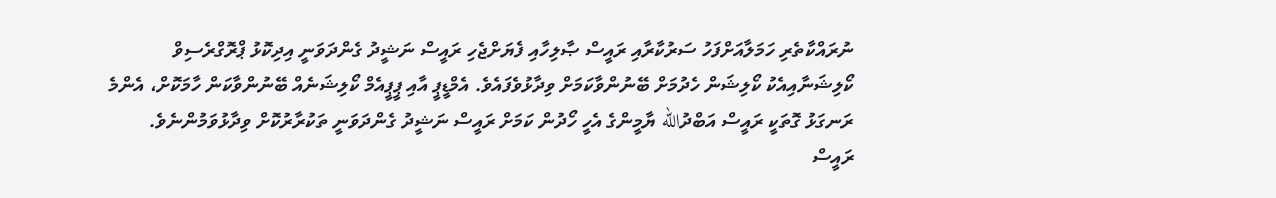ނުރައްކާތެރި ހަމަލާއަށްފަހު ސަރުކާރާއި ރައީސް ޞާލިހާއި ފެޔަށްޖެހި ރައީސް ނަޝީދު ގެންދަވަނީ އިދިކޮޅު ޕްރޮގްރެސިވް ކޯލިޝަނާއިއެކު ކޯލިޝަން ހެދުމަށް ބޭނުންވާކަމަށް ވިދާޅުވެފައެވެ. އެމްޑީޕީ އާއި ޕީޕީއެމް ކޯލިޝަނެއް ބޭނުންވާކަން ހާމަކޮށް، އެންމެ ރަނގަޅު ގޮތަކީ ރައީސް އަބްދުالله ޔާމީންގެ އެހީ ހޯދުން ކަމަށް ރައީސް ނަޝީދު ގެންދަވަނީ ތަކުރާރުކޮށް ވިދާޅުވަމުންނެވެ.
ރައީސް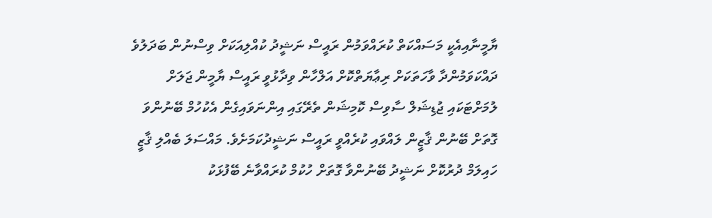ޔާމީނާއިއެކީ މަސައްކަތް ކުރައްވަމުން ރައީސް ނަޝީދު ކުއްލިއަކަށް ވިސްނުން ބަދަލުވެ ދައްކަވަމުންދާ ވާހަތަކަށް ރިޢާޔަތްކޮށް އަލްހާން ވިދާޅުވީ ރައީސް ޔާމީން ޖަލަށް ލުމަށްޓަކައި ޖުޑިޝަލް ސާވިސް ކޮމިޝަން ތެރޭގައި އިންނަވައިގެން އެކުހުމް ބޭނުންވަ ގޮތަށް ބޭނުން ޤާޒީން ލައްވައި ކުރެއްވީ ރައީސް ނަޝީދުކަމަށެވެ. މައްސަލަ ބެއްލި ޤާޒީ ހައިލަމް ދުރުކޮށް ނަޝީދު ބޭނުންވާ ގޮތަށް ހުކުމް ކުރައްވާނެ ބޭފުޅަކު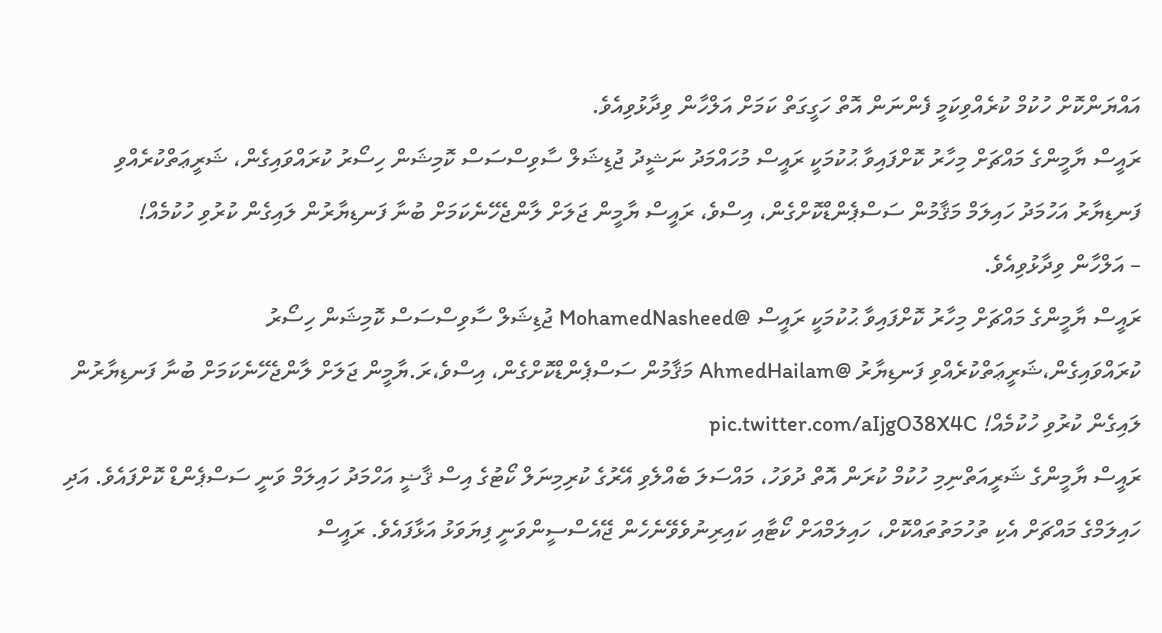އައްޔަންކޮށް ހުކުމް ކުރެއްވިކަމީ ފެންނަން އޮތް ހަގީގަތް ކަމަށް އަލްހާން ވިދާޅުވިއެވެ.
ރައީސް ޔާމީންގެ މައްޗަށް މިހާރު ކޮށްފައިވާ ޙުކުމަކީ ރައީސް މުހައްމަދު ނަޝީދު ޖުޑިޝަލް ސާވިސްސަސް ކޮމިޝަން ހިސޯރު ކުރައްވައިގެން، ޝަރީޢަތްކުރެއްވި ފަނޑިޔާރު އަހުމަދު ހައިލަމް މަޤާމުން ސަސްޕެންޑްކޮށްގެން، އިސްވެ، ރައީސް ޔާމީން ޖަލަށް ލާންޖެހޭނެކަމަށް ބުނާ ފަނޑިޔާރުން ލައިގެން ކުރުވި ހުކުމެއް!
– އަލްހާން ވިދާޅުވިއެވެ.
ރައީސް ޔާމީންގެ މައްޗަށް މިހާރު ކޮށްފައިވާ ޙުކުމަކީ ރައީސް @MohamedNasheed ޖުޑިޝަލް ސާވިސްސަސް ކޮމިޝަން ހިސޯރު ކުރައްވައިގެން،ޝަރީޢަތްކުރެއްވި ފަނޑިޔާރު @AhmedHailam މަޤާމުން ސަސްޕެންޑްކޮށްގެން، އިސްވެ،ރަ.ޔާމީން ޖަލަށް ލާންޖެހޭނެކަމަށް ބުނާ ފަނޑިޔާރުން ލައިގެން ކުރުވި ހުކުމެއް! pic.twitter.com/aIjgO38X4C
ރައީސް ޔާމީންގެ ޝަރީއަތްނިމި ހުކުމް ކުރަން އޮތް ދުވަހު، މައްސަލަ ބެއްލެވި އޭރުގެ ކުރިމިނަލް ކޯޓުގެ އިސް ޤާޟީ އަހްމަދު ހައިލަމް ވަނީ ސަސްޕެންޑް ކޮށްފައެވެ. އަދި ހައިލަމްގެ މައްޗަށް އެކި ތުހުމަތުތައްކޮށް، ހައިލަމްއަށް ކޯޓާއި ކައިރިނުވެވޭނެހެން ޖޭއެސްސީންވަނީ ފިޔަވަޅު އަޅާފައެވެ. ރައީސް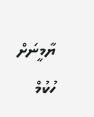ޔާމީނަށް ހުކުމް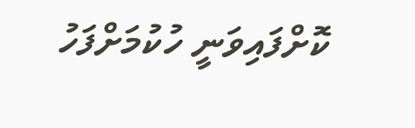ކޮށްފައިވަނީ ހުކުމަށްފަހު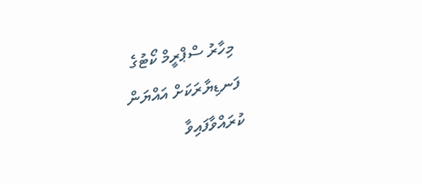މިހާރު ސްޕްރީމް ކޯޓުގެ ފަނޑިޔާރަކަށް އައްޔަން ކުރައްވާފައިވާ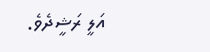އަލީ ރަޝީދެވެ.